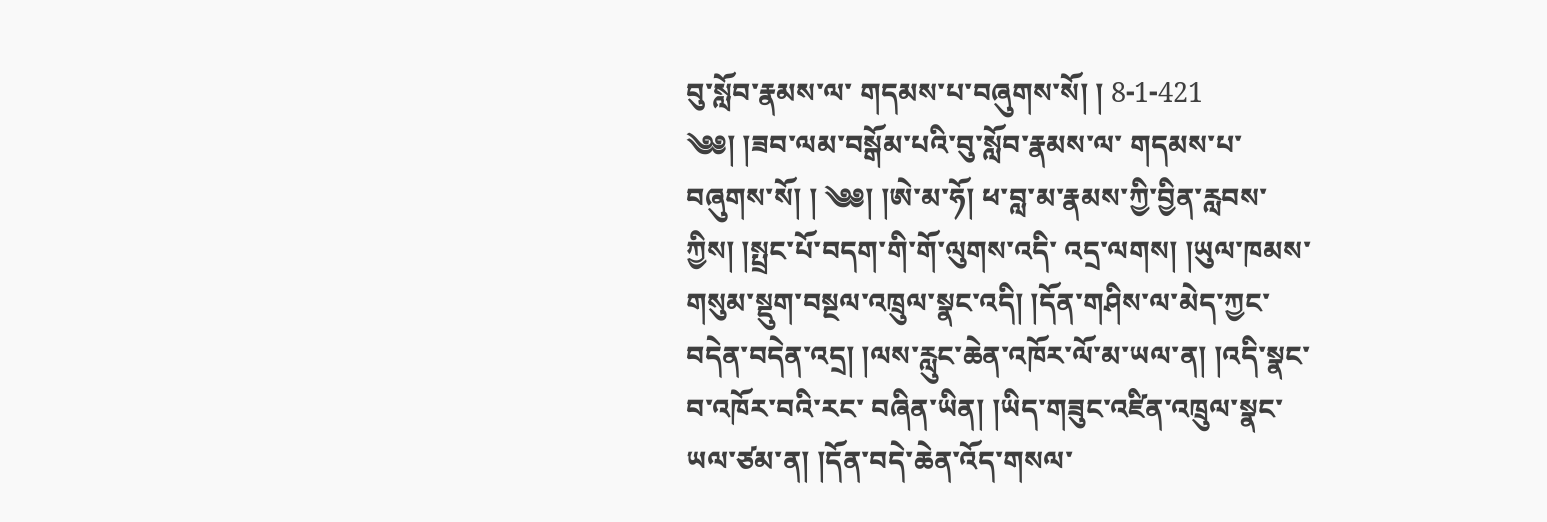བུ་སློབ་རྣམས་ལ་ གདམས་པ་བཞུགས་སོ། ། 8-1-421 ༄༅། །ཟབ་ལམ་བསྒོམ་པའི་བུ་སློབ་རྣམས་ལ་ གདམས་པ་བཞུགས་སོ། ། ༄༅། །ཨེ་མ་ཧོ། ཕ་བླ་མ་རྣམས་ཀྱི་བྱིན་རླབས་ཀྱིས། །སྤྲང་པོ་བདག་གི་གོ་ལུགས་འདི་ འདྲ་ལགས། །ཡུལ་ཁམས་གསུམ་སྡུག་བསྔལ་འཁྲུལ་སྣང་འདི། །དོན་གཤིས་ལ་མེད་ཀྱང་ བདེན་བདེན་འདྲ། །ལས་རླུང་ཆེན་འཁོར་ལོ་མ་ཡལ་ན། །འདི་སྣང་བ་འཁོར་བའི་རང་ བཞིན་ཡིན། །ཡིད་གཟུང་འཛིན་འཁྲུལ་སྣང་ཡལ་ཙམ་ན། །དོན་བདེ་ཆེན་འོད་གསལ་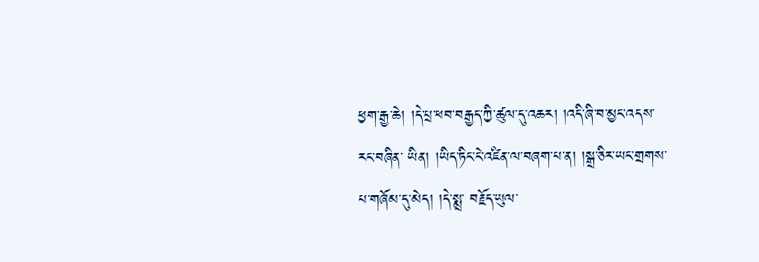ཕྱག་རྒྱ་ཆེ། །དེ་པྲ་ཕབ་བརྒྱད་ཀྱི་ཚུལ་དུ་འཆར། །འདི་ཞི་བ་མྱང་འདས་རང་བཞིན་ ཡིན། །ཡིད་ཏིང་ངེ་འཛིན་ལ་བཞག་པ་ན། །སྒྲ་ཅིར་ཡང་གྲགས་པ་གཞོམ་དུ་མེད། །དེ་སྨྲ་ བརྗོད་ཡུལ་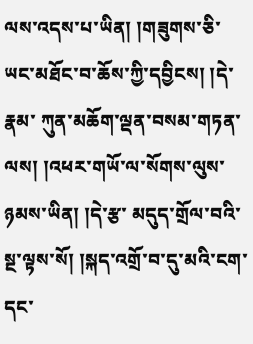ལས་འདས་པ་ཡིན། །གཟུགས་ཅི་ཡང་མཐོང་བ་ཆོས་ཀྱི་དབྱིངས། །དེ་རྣམ་ ཀུན་མཆོག་ལྡན་བསམ་གཏན་ལས། །འཕར་གཡོ་ལ་སོགས་ལུས་ཉམས་ཡིན། །དེ་རྩ་ མདུད་གྲོལ་བའི་སྔ་ལྟས་སོ། །སྐད་འགྲོ་བ་དུ་མའི་ངག་དང་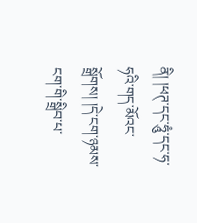ནི། །ཕཊ་དང་ཧཱུཾ་དང་ཧ་ ཧའི་གད་མོའང་སྒྲོགས། །དེ་ངག་ཉམས་ངག་གི་སྒྲིབ་པ་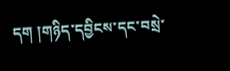དག །གཉིད་དབྱིངས་དང་བསྲེ་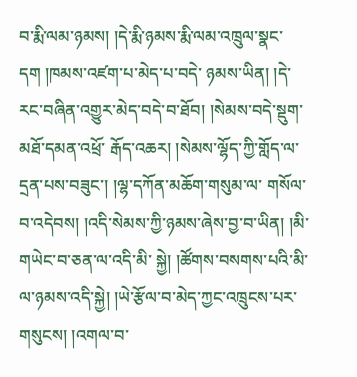བ་རྨི་ལམ་ཉམས། །དེ་རྨི་ཉམས་རྨི་ལམ་འཁྲུལ་སྣང་དག །ཁམས་འཛག་པ་མེད་པ་བདེ་ ཉམས་ཡིན། །དེ་རང་བཞིན་འགྱུར་མེད་བདེ་བ་ཐོབ། །སེམས་བདེ་སྡུག་མཐོ་དམན་འཕྲོ་ རྒོད་འཆར། །སེམས་ལྷོད་ཀྱི་གློད་ལ་དྲན་པས་བཟུང་། །ལྷ་དཀོན་མཆོག་གསུམ་ལ་ གསོལ་བ་འདེབས། །འདི་སེམས་ཀྱི་ཉམས་ཞེས་བྱ་བ་ཡིན། །མི་གཡེང་བ་ཅན་ལ་འདི་མི་ སྐྱེ། །ཚོགས་བསགས་པའི་མི་ལ་ཉམས་འདི་སྐྱེ། །ཡེ་རྩོལ་བ་མེད་ཀྱང་འཁྲུངས་པར་ གསུངས། །འགལ་བ་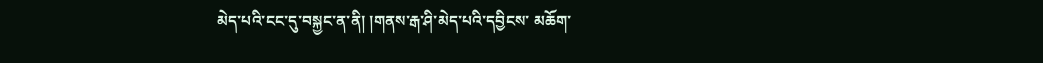མེད་པའི་ངང་དུ་བསྐྱང་ན་ནི། །གནས་རྒ་ཤི་མེད་པའི་དབྱིངས་ མཆོག་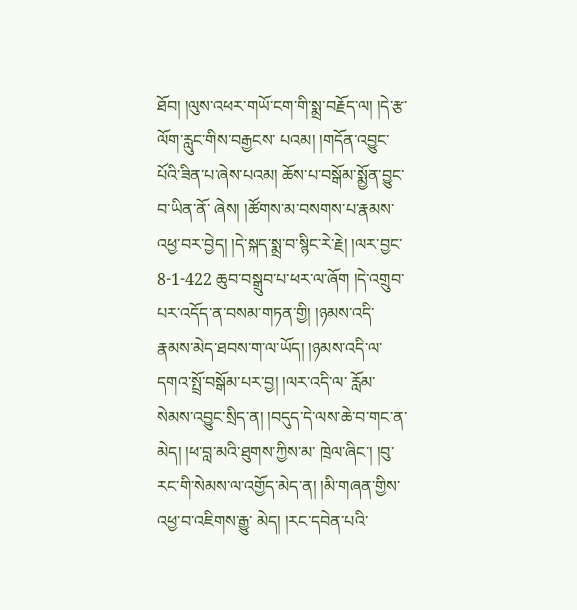ཐོབ། །ལུས་འཕར་གཡོ་ངག་གི་སྨྲ་བརྗོད་ལ། །དེ་རྩ་ལོག་རླུང་གིས་བརྒྱངས་ པའམ། །གདོན་འབྱུང་པོའི་ཟིན་པ་ཞེས་པའམ། ཆོས་པ་བསྒོམ་སྨྱོན་བྱུང་བ་ཡིན་ནོ་ ཞེས། །ཚོགས་མ་བསགས་པ་རྣམས་འཕྱ་བར་བྱེད། །དེ་སྐད་སྨྲ་བ་སྙིང་རེ་རྗེ། །ལར་བྱང་ 8-1-422 ཆུབ་བསྒྲུབ་པ་ཕར་ལ་ཞོག །དེ་འགྲུབ་པར་འདོད་ན་བསམ་གཏན་གྱི། །ཉམས་འདི་ རྣམས་མེད་ཐབས་ག་ལ་ཡོད། །ཉམས་འདི་ལ་དགའ་སྤྲོ་བསྒོམ་པར་བྱ། །ལར་འདི་ལ་ རློམ་སེམས་འབྱུང་སྲིད་ན། །བདུད་དེ་ལས་ཆེ་བ་གང་ན་མེད། །ཕ་བླ་མའི་ཐུགས་ཀྱིས་མ་ ཁྲེལ་ཞིང་། །བུ་རང་གི་སེམས་ལ་འགྱོད་མེད་ན། །མི་གཞན་གྱིས་འཕྱ་བ་འཇིགས་རྒྱུ་ མེད། །རང་དབེན་པའི་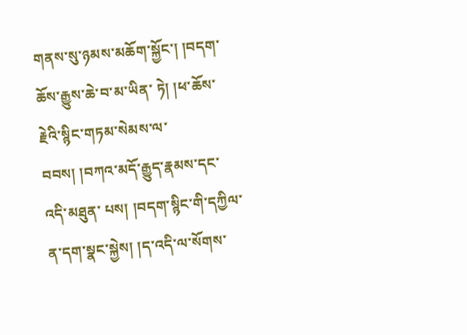གནས་སུ་ཉམས་མཆོག་སྐྱོང་། །བདག་ཆོས་རྒྱུས་ཆེ་བ་མ་ཡིན་ ཏེ། །ཕ་ཆོས་རྗེའི་སྙིང་གཏམ་སེམས་ལ་བབས། །བཀའ་མདོ་རྒྱུད་རྣམས་དང་འདི་མཐུན་ པས། །བདག་སྙིང་གི་དཀྱིལ་ན་དག་སྣང་སྐྱེས། །ད་འདི་ལ་སོགས་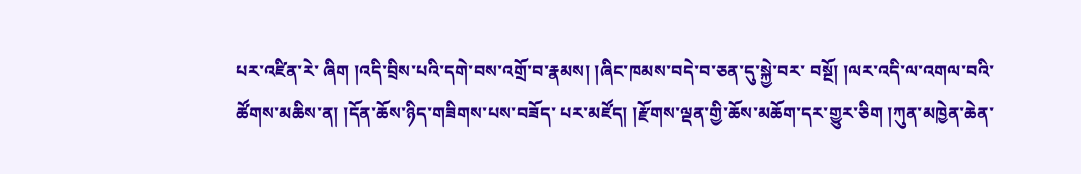པར་འཛིན་རེ་ ཞིག །འདི་བྲིས་པའི་དགེ་བས་འགྲོ་བ་རྣམས། །ཞིང་ཁམས་བདེ་བ་ཅན་དུ་སྐྱེ་བར་ བསྔོ། །ལར་འདི་ལ་འགལ་བའི་ཚོགས་མཆིས་ན། །དོན་ཆོས་ཉིད་གཟིགས་པས་བཟོད་ པར་མཛོད། །རྫོགས་ལྡན་གྱི་ཆོས་མཆོག་དར་གྱུར་ཅིག །ཀུན་མཁྱེན་ཆེན་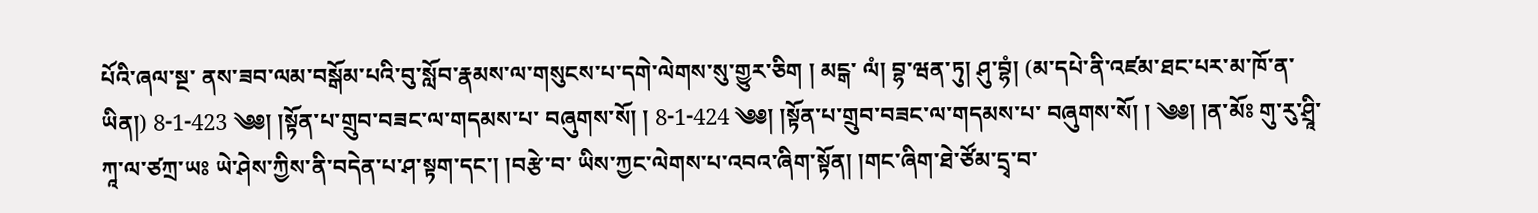པོའི་ཞལ་སྔ་ ནས་ཟབ་ལམ་བསྒོམ་པའི་བུ་སློབ་རྣམས་ལ་གསུངས་པ་དགེ་ལེགས་སུ་གྱུར་ཅིག ། མངྒ་ ལཾ། བྷ་ཝན་ཏུ། ཤུ་བྷཾ། (མ་དཔེ་ནི་འཛམ་ཐང་པར་མ་ཁོ་ན་ཡིན།) 8-1-423 ༄༅། །སྟོན་པ་གྲུབ་བཟང་ལ་གདམས་པ་ བཞུགས་སོ། ། 8-1-424 ༄༅། །སྟོན་པ་གྲུབ་བཟང་ལ་གདམས་པ་ བཞུགས་སོ། ། ༄༅། །ན་མོཿ གུ་རུ་ཤྲཱི་ཀཱ་ལ་ཙཀྲ་ཡཿ ཡེ་ཤེས་ཀྱིས་ནི་བདེན་པ་ཤ་སྟག་དང་། །བརྩེ་བ་ ཡིས་ཀྱང་ལེགས་པ་འབའ་ཞིག་སྟོན། །གང་ཞིག་ཐེ་ཙོམ་དྲྭ་བ་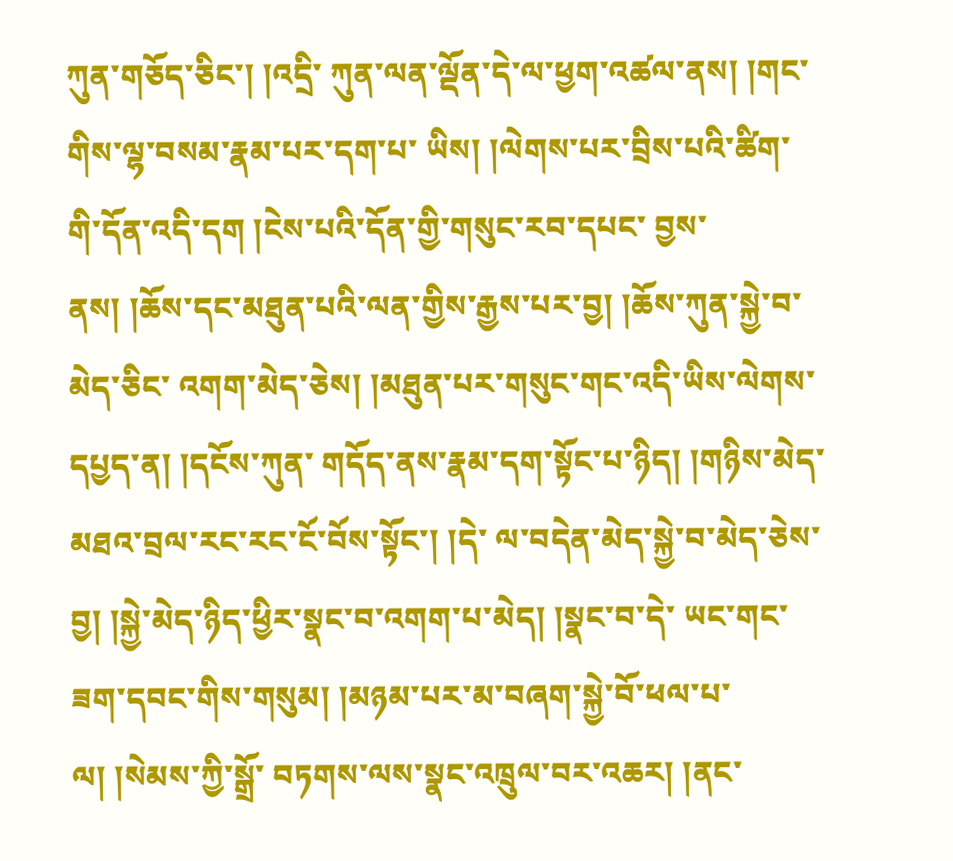ཀུན་གཅོད་ཅིང་། །འདྲི་ ཀུན་ལན་ལྡོན་དེ་ལ་ཕྱག་འཚལ་ནས། །གང་གིས་ལྷ་བསམ་རྣམ་པར་དག་པ་ ཡིས། །ལེགས་པར་བྲིས་པའི་ཚིག་གི་དོན་འདི་དག །ངེས་པའི་དོན་གྱི་གསུང་རབ་དཔང་ བྱས་ནས། །ཆོས་དང་མཐུན་པའི་ལན་གྱིས་རྒྱས་པར་བྱ། །ཆོས་ཀུན་སྐྱེ་བ་མེད་ཅིང་ འགག་མེད་ཅེས། །མཐུན་པར་གསུང་གང་འདི་ཡིས་ལེགས་དཔྱད་ན། །དངོས་ཀུན་ གདོད་ནས་རྣམ་དག་སྟོང་པ་ཉིད། །གཉིས་མེད་མཐའ་བྲལ་རང་རང་ངོ་བོས་སྟོང་། །དེ་ ལ་བདེན་མེད་སྐྱེ་བ་མེད་ཅེས་བྱ། །སྐྱེ་མེད་ཉིད་ཕྱིར་སྣང་བ་འགག་པ་མེད། །སྣང་བ་དེ་ ཡང་གང་ཟག་དབང་གིས་གསུམ། །མཉམ་པར་མ་བཞག་སྐྱེ་བོ་ཕལ་པ་ལ། །སེམས་ཀྱི་སྒྲོ་ བཏགས་ལས་སྣང་འཁྲུལ་བར་འཆར། །ནང་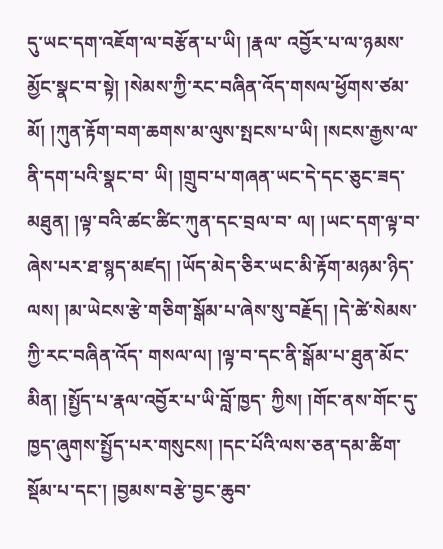དུ་ཡང་དག་འཇོག་ལ་བརྩོན་པ་ཡི། །རྣལ་ འབྱོར་པ་ལ་ཉམས་མྱོང་སྣང་བ་སྟེ། །སེམས་ཀྱི་རང་བཞིན་འོད་གསལ་ཕྱོགས་ཙམ་ མོ། །ཀུན་རྟོག་བག་ཆགས་མ་ལུས་སྤངས་པ་ཡི། །སངས་རྒྱས་ལ་ནི་དག་པའི་སྣང་བ་ ཡི། །གྲུབ་པ་གཞན་ཡང་དེ་དང་ཅུང་ཟད་མཐུན། །ལྟ་བའི་ཚང་ཚིང་ཀུན་དང་བྲལ་བ་ ལ། །ཡང་དག་ལྟ་བ་ཞེས་པར་ཐ་སྙད་མཛད། །ཡོད་མེད་ཅིར་ཡང་མི་རྟོག་མཉམ་ཉིད་ ལས། །མ་ཡེངས་རྩེ་གཅིག་སྒོམ་པ་ཞེས་སུ་བརྗོད། །དེ་ཚེ་སེམས་ཀྱི་རང་བཞིན་འོད་ གསལ་ལ། །ལྟ་བ་དང་ནི་སྒོམ་པ་ཐུན་མོང་མིན། །སྤྱོད་པ་རྣལ་འབྱོར་པ་ཡི་བློ་ཁྱད་ ཀྱིས། །གོང་ནས་གོང་དུ་ཁྱད་ཞུགས་སྤྱོད་པར་གསུངས། །དང་པོའི་ལས་ཅན་དམ་ཚིག་ སྡོམ་པ་དང་། །བྱམས་བརྩེ་བྱང་ཆུབ་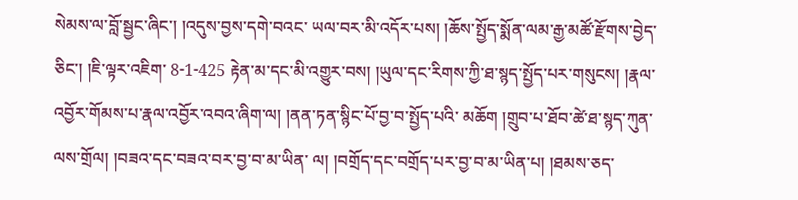སེམས་ལ་བློ་སྦྱང་ཞིང་། །འདུས་བྱས་དགེ་བའང་ ཡལ་བར་མི་འདོར་པས། །ཆོས་སྤྱོད་སྨོན་ལམ་རྒྱ་མཚོ་རྫོགས་བྱེད་ཅིང་། །ཇི་ལྟར་འཇིག་ 8-1-425 རྟེན་མ་དང་མི་འགྱུར་བས། །ཡུལ་དང་རིགས་ཀྱི་ཐ་སྙད་སྤྱོད་པར་གསུངས། །རྣལ་ འབྱོར་གོམས་པ་རྣལ་འབྱོར་འབའ་ཞིག་ལ། །ནན་ཏན་སྙིང་པོ་བྱ་བ་སྤྱོད་པའི་ མཆོག །གྲུབ་པ་ཐོབ་ཚེ་ཐ་སྙད་ཀུན་ལས་གྲོལ། །བཟའ་དང་བཟའ་བར་བྱ་བ་མ་ཡིན་ ལ། །བགྲོད་དང་བགྲོད་པར་བྱ་བ་མ་ཡིན་པ། །ཐམས་ཅད་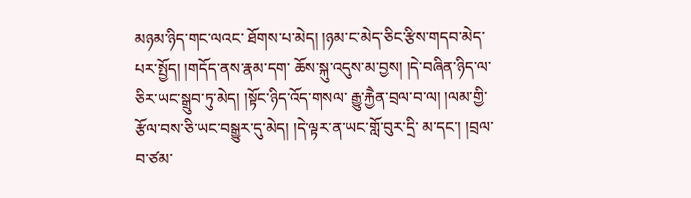མཉམ་ཉིད་གང་ལའང་ ཐོགས་པ་མེད། །ཉམ་ང་མེད་ཅིང་རྩིས་གདབ་མེད་པར་སྤྱོད། །གདོད་ནས་རྣམ་དག་ ཆོས་སྐུ་འདུས་མ་བྱས། །དེ་བཞིན་ཉིད་ལ་ཅིར་ཡང་སྒྲུབ་ཏུ་མེད། །སྟོང་ཉིད་འོད་གསལ་ རྒྱུ་རྐྱཻན་བྲལ་བ་ལ། །ལམ་གྱི་རྩོལ་བས་ཅི་ཡང་བསྒྱུར་དུ་མེད། །དེ་ལྟར་ན་ཡང་གློ་བུར་དྲི་ མ་དང་། །བྲལ་བ་ཙམ་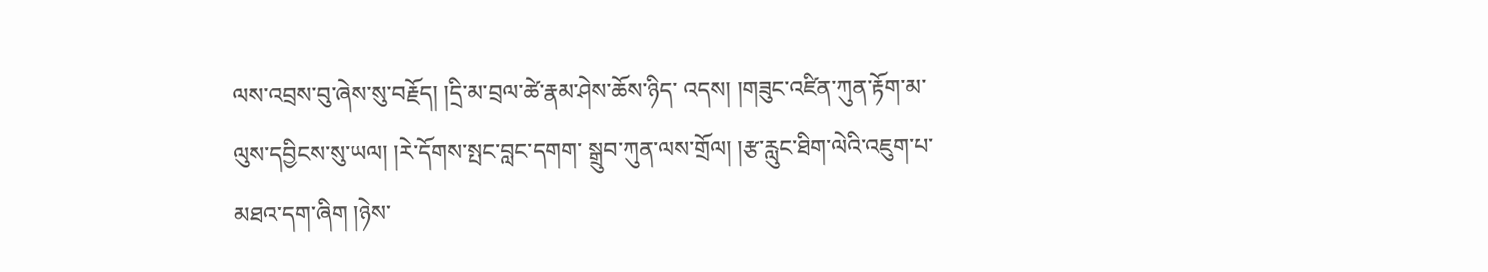ལས་འབྲས་བུ་ཞེས་སུ་བརྗོད། །དྲི་མ་བྲལ་ཚེ་རྣམ་ཤེས་ཆོས་ཉིད་ འདས། །གཟུང་འཛིན་ཀུན་རྟོག་མ་ལུས་དབྱིངས་སུ་ཡལ། །རེ་དོགས་སྤང་བླང་དགག་ སྒྲུབ་ཀུན་ལས་གྲོལ། །རྩ་རླུང་ཐིག་ལེའི་འཇུག་པ་མཐའ་དག་ཞིག །ཉེས་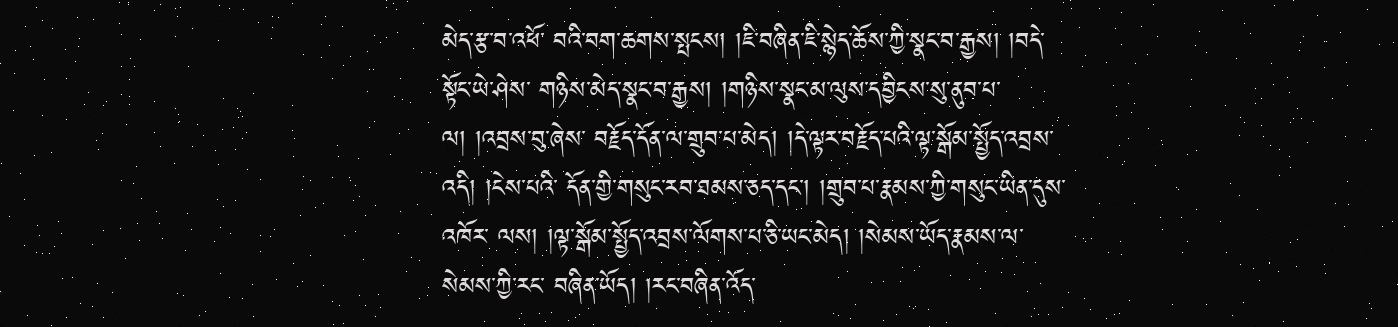མེད་རྩ་བ་འཕོ་ བའི་བག་ཆགས་སྤངས། །ཇི་བཞིན་ཇི་སྙེད་ཆོས་ཀྱི་སྣང་བ་རྒྱས། །བདེ་སྟོང་ཡེ་ཤེས་ གཉིས་མེད་སྣང་བ་རྒྱས། །གཉིས་སྣང་མ་ལུས་དབྱིངས་སུ་ནུབ་པ་ལ། །འབྲས་བུ་ཞེས་ བརྗོད་དོན་ལ་གྲུབ་པ་མེད། །དེ་ལྟར་བརྗོད་པའི་ལྟ་སྒོམ་སྤྱོད་འབྲས་འདི། །ངེས་པའི་ དོན་གྱི་གསུང་རབ་ཐམས་ཅད་དང་། །གྲུབ་པ་རྣམས་ཀྱི་གསུང་ཡིན་དུས་འཁོར་ ལས། །ལྟ་སྒོམ་སྤྱོད་འབྲས་ལོགས་པ་ཅི་ཡང་མེད། །སེམས་ཡོད་རྣམས་ལ་སེམས་ཀྱི་རང་ བཞིན་ཡོད། །རང་བཞིན་འོད་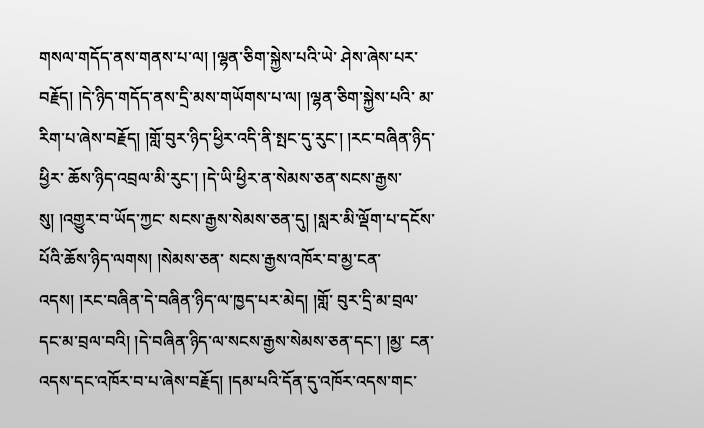གསལ་གདོད་ནས་གནས་པ་ལ། །ལྷན་ཅིག་སྐྱེས་པའི་ཡེ་ ཤེས་ཞེས་པར་བརྗོད། །དེ་ཉིད་གདོད་ནས་དྲི་མས་གཡོགས་པ་ལ། །ལྷན་ཅིག་སྐྱེས་པའི་ མ་རིག་པ་ཞེས་བརྗོད། །གློ་བུར་ཉིད་ཕྱིར་འདི་ནི་སྤང་དུ་རུང་། །རང་བཞིན་ཉིད་ཕྱིར་ ཆོས་ཉིད་འབྲལ་མི་རུང་། །དེ་ཡི་ཕྱིར་ན་སེམས་ཅན་སངས་རྒྱས་སུ། །འགྱུར་བ་ཡོད་ཀྱང་ སངས་རྒྱས་སེམས་ཅན་དུ། །སླར་མི་ལྡོག་པ་དངོས་པོའི་ཆོས་ཉིད་ལགས། །སེམས་ཅན་ སངས་རྒྱས་འཁོར་བ་མྱ་ངན་འདས། །རང་བཞིན་དེ་བཞིན་ཉིད་ལ་ཁྱད་པར་མེད། །གློ་ བུར་དྲི་མ་བྲལ་དང་མ་བྲལ་བའི། །དེ་བཞིན་ཉིད་ལ་སངས་རྒྱས་སེམས་ཅན་དང་། །མྱ་ ངན་འདས་དང་འཁོར་བ་པ་ཞེས་བརྗོད། །དམ་པའི་དོན་དུ་འཁོར་འདས་གང་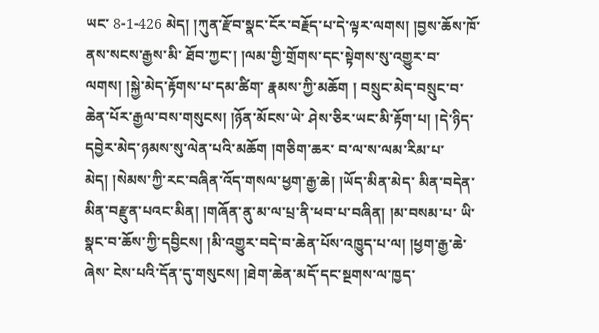ཡང་ 8-1-426 མེད། །ཀུན་རྫོབ་སྣང་ངོར་བརྗོད་པ་དེ་ལྟར་ལགས། །བྱས་ཆོས་ཁོ་ནས་སངས་རྒྱས་མི་ ཐོབ་ཀྱང་། །ལམ་གྱི་གྲོགས་དང་སྟེགས་སུ་འགྱུར་བ་ལགས། །སྐྱེ་མེད་རྟོགས་པ་དམ་ཚིག་ རྣམས་ཀྱི་མཆོག ། བསྲུང་མེད་བསྲུང་བ་ཆེན་པོར་རྒྱལ་བས་གསུངས། །ཉོན་མོངས་ཡེ་ ཤེས་ཅིར་ཡང་མི་རྟོག་པ། །དེ་ཉིད་དབྱེར་མེད་ཉམས་སུ་ལེན་པའི་མཆོག །གཅིག་ཆར་ བ་ལ་ས་ལམ་རིམ་པ་མེད། །སེམས་ཀྱི་རང་བཞིན་འོད་གསལ་ཕྱག་རྒྱ་ཆེ། །ཡོད་མིན་མེད་ མིན་བདེན་མིན་བརྫུན་པའང་མིན། །གཞོན་ནུ་མ་ལ་པྲ་ནི་ཕབ་པ་བཞིན། །མ་བསམ་པ་ ཡི་སྣང་བ་ཆོས་ཀྱི་དབྱིངས། །མི་འགྱུར་བདེ་བ་ཆེན་པོས་འཁྱུད་པ་ལ། །ཕྱག་རྒྱ་ཆེ་ཞེས་ ངེས་པའི་དོན་དུ་གསུངས། །ཐེག་ཆེན་མདོ་དང་སྔགས་ལ་ཁྱད་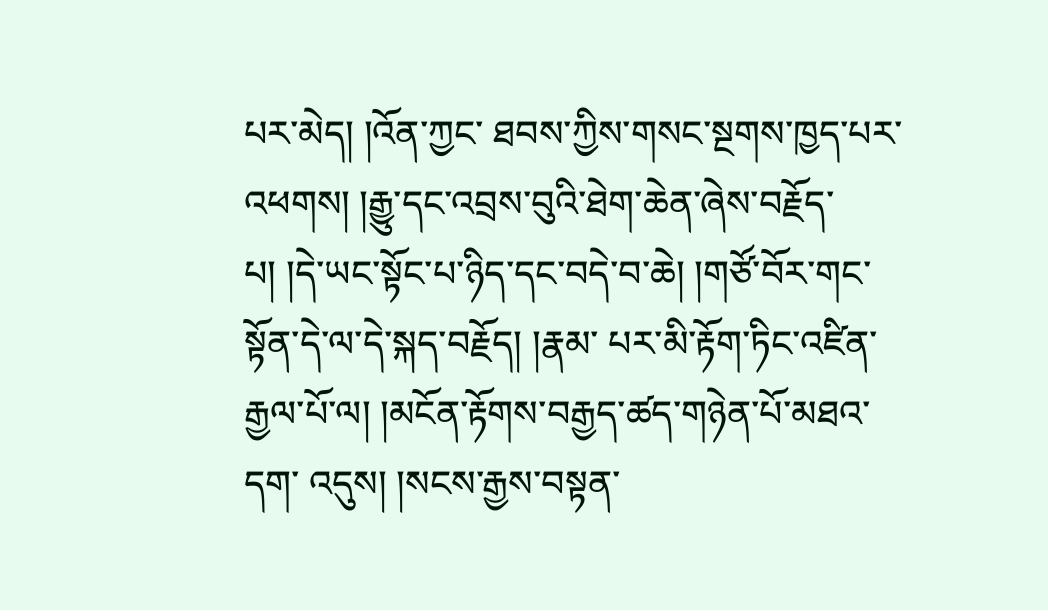པར་མེད། །འོན་ཀྱང་ ཐབས་ཀྱིས་གསང་སྔགས་ཁྱད་པར་འཕགས། །རྒྱུ་དང་འབྲས་བུའི་ཐེག་ཆེན་ཞེས་བརྗོད་ པ། །དེ་ཡང་སྟོང་པ་ཉིད་དང་བདེ་བ་ཆེ། །གཙོ་བོར་གང་སྟོན་དེ་ལ་དེ་སྐད་བརྗོད། །རྣམ་ པར་མི་རྟོག་ཏིང་འཛིན་རྒྱལ་པོ་ལ། །མངོན་རྟོགས་བརྒྱད་ཚད་གཉེན་པོ་མཐའ་དག་ འདུས། །སངས་རྒྱས་བསྟན་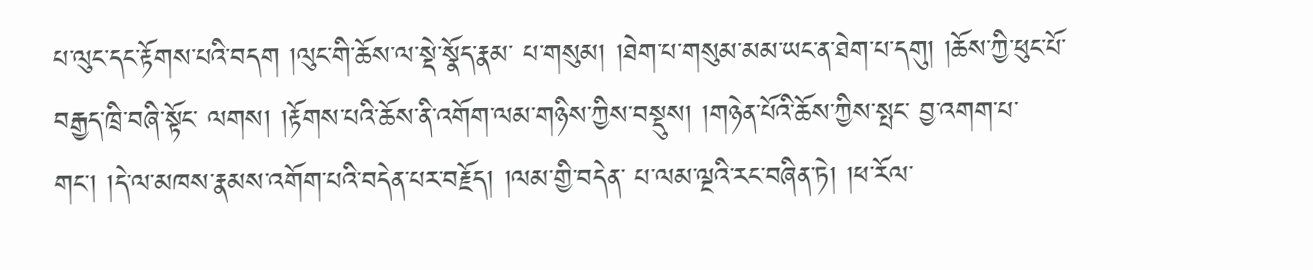པ་ལུང་དང་རྟོགས་པའི་བདག །ལུང་གི་ཆོས་ལ་སྡེ་སྣོད་རྣམ་ པ་གསུམ། །ཐེག་པ་གསུམ་མམ་ཡང་ན་ཐེག་པ་དགུ། །ཆོས་ཀྱི་ཕུང་པོ་བརྒྱད་ཁྲི་བཞི་སྟོང་ ལགས། །རྟོགས་པའི་ཆོས་ནི་འགོག་ལམ་གཉིས་ཀྱིས་བསྡུས། །གཉེན་པོའི་ཆོས་ཀྱིས་སྤང་ བྱ་འགག་པ་གང་། །དེ་ལ་མཁས་རྣམས་འགོག་པའི་བདེན་པར་བརྗོད། །ལམ་གྱི་བདེན་ པ་ལམ་ལྔའི་རང་བཞིན་ཏེ། །ཕ་རོལ་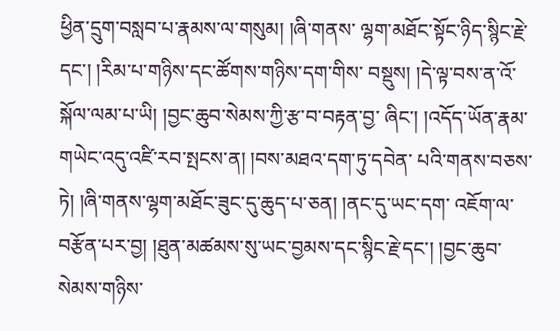ཕྱིན་དྲུག་བསླབ་པ་རྣམས་ལ་གསུམ། །ཞི་གནས་ ལྷག་མཐོང་སྟོང་ཉིད་སྙིང་རྗེ་དང་། །རིམ་པ་གཉིས་དང་ཚོགས་གཉིས་དག་གིས་ བསྡུས། །དེ་ལྟ་བས་ན་འོ་སྐོལ་ལམ་པ་ཡི། །བྱང་ཆུབ་སེམས་ཀྱི་རྩ་བ་བརྟན་བྱ་ ཞིང་། །འདོད་ཡོན་རྣམ་གཡེང་འདུ་འཛི་རབ་སྤངས་ན། །བས་མཐའ་དག་ཏུ་དབེན་ པའི་གནས་བཅས་ཏེ། །ཞི་གནས་ལྷག་མཐོང་ཟུང་དུ་ཆུད་པ་ཅན། །ནང་དུ་ཡང་དག་ འཇོག་ལ་བརྩོན་པར་བྱ། །ཐུན་མཚམས་སུ་ཡང་བྱམས་དང་སྙིང་རྗེ་དང་། །བྱང་ཆུབ་ སེམས་གཉིས་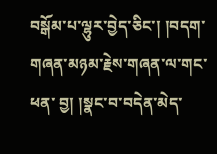བསྒོམ་པ་ལྷུར་བྱེད་ཅིང་། །བདག་གཞན་མཉམ་རྗེས་གཞན་ལ་གང་ཕན་ བྱ། །སྣང་བ་བདེན་མེད་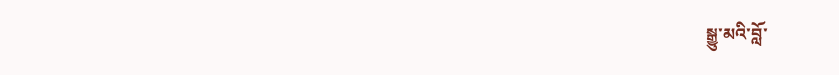སྒྱུ་མའི་བློ་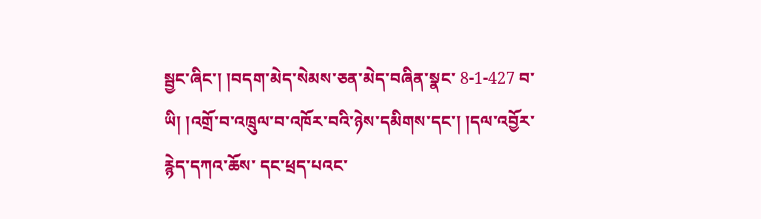སྦྱང་ཞིང་། །བདག་མེད་སེམས་ཅན་མེད་བཞིན་སྣང་ 8-1-427 བ་ཡི། །འགྲོ་བ་འཁྲུལ་བ་འཁོར་བའི་ཉེས་དམིགས་དང་། །དལ་འབྱོར་རྙེད་དཀའ་ཆོས་ དང་ཕྲད་པའང་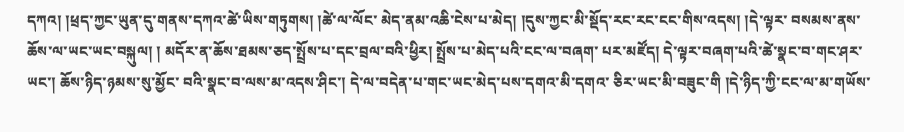དཀའ། །ཕྲད་ཀྱང་ཡུན་དུ་གནས་དཀའ་ཚེ་ཡིས་གཏུགས། །ཚེ་ལ་ལོང་ མེད་ནམ་འཆི་ངེས་པ་མེད། །དུས་ཀྱང་མི་སྡོད་རང་རང་ངང་གིས་འདས། །དེ་ལྟར་ བསམས་ནས་ཆོས་ལ་ཡང་ཡང་བསྐུལ། ། མདོར་ན་ཆོས་ཐམས་ཅད་སྤྲོས་པ་དང་བྲལ་བའི་ཕྱིར། སྤྲོས་པ་མེད་པའི་ངང་ལ་བཞག་ པར་མཛོད། དེ་ལྟར་བཞག་པའི་ཚེ་སྣང་བ་གང་ཤར་ཡང་། ཆོས་ཉིད་ཉམས་སུ་མྱོང་ བའི་སྣང་བ་ལས་མ་འདས་ཤིང་། དེ་ལ་བདེན་པ་གང་ཡང་མེད་པས་དགའ་མི་དགའ་ ཅིར་ཡང་མི་བཟུང་གི །དེ་ཉིད་ཀྱི་ངང་ལ་མ་གཡོས་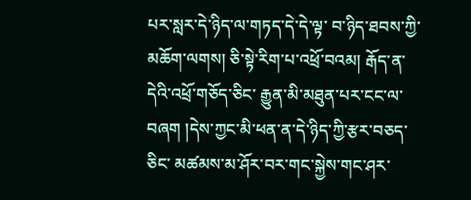པར་སླར་དེ་ཉིད་ལ་གཏད་དེ་དེ་ལྟ་ བ་ཉིད་ཐབས་ཀྱི་མཆོག་ལགས། ཅི་སྟེ་རིག་པ་འཕྲོ་བའམ། རྒོད་ན་དེའི་འཕྲོ་གཅོད་ཅིང་ རྒྱུན་མི་མཐུན་པར་ངང་ལ་བཞག །དེས་ཀྱང་མི་ཕན་ན་དེ་ཉིད་ཀྱི་རྩར་བཅད་ཅིང་ མཚམས་མ་ཤོར་བར་གང་སྐྱེས་གང་ཤར་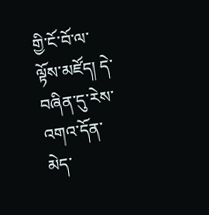གྱི་ངོ་བོ་ལ་ལྟོས་མཛོད། དེ་བཞིན་དུ་རེས་ འགའ་དོན་མེད་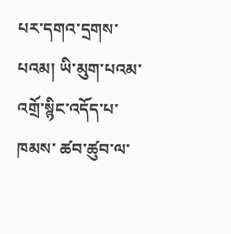པར་དགའ་དྲགས་པའམ། ཡི་མུག་པའམ་འགྲོ་སྙིང་འདོད་པ་ཁམས་ ཚབ་ཚུབ་ལ་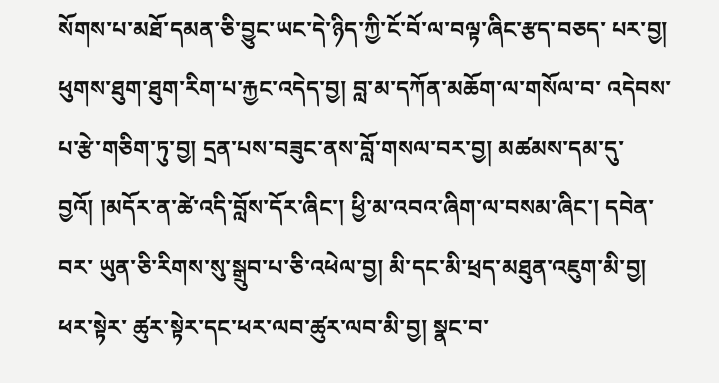སོགས་པ་མཐོ་དམན་ཅི་བྱུང་ཡང་དེ་ཉིད་ཀྱི་ངོ་བོ་ལ་བལྟ་ཞིང་རྩད་བཅད་ པར་བྱ། ཕུགས་ཐུག་ཐུག་རིག་པ་རྐྱང་འདེད་བྱ། བླ་མ་དཀོན་མཆོག་ལ་གསོལ་བ་ འདེབས་པ་རྩེ་གཅིག་ཏུ་བྱ། དྲན་པས་བཟུང་ནས་བློ་གསལ་བར་བྱ། མཚམས་དམ་དུ་ བྱའོ། །མདོར་ན་ཚེ་འདི་བློས་དོར་ཞིང་། ཕྱི་མ་འབའ་ཞིག་ལ་བསམ་ཞིང་། དབེན་བར་ ཡུན་ཅི་རིགས་སུ་སྒྲུབ་པ་ཅི་འཕེལ་བྱ། མི་དང་མི་ཕྲད་མཐུན་འཇུག་མི་བྱ། ཕར་སྟེར་ ཚུར་སྟེར་དང་ཕར་ལབ་ཚུར་ལབ་མི་བྱ། སྣང་བ་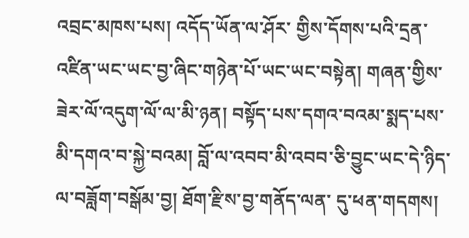འབྲང་མཁས་པས། འདོད་ཡོན་ལ་ཤོར་ གྱིས་དོགས་པའི་དྲན་འཛིན་ཡང་ཡང་བྱ་ཞིང་གཉེན་པོ་ཡང་ཡང་བསྟེན། གཞན་གྱིས་ ཟེར་ལོ་འདུག་ལོ་ལ་མི་ཉན། བསྟོད་པས་དགའ་བའམ་སྨད་པས་མི་དགའ་བ་སྐྱེ་བའམ། བློ་ལ་འབབ་མི་འབབ་ཅི་བྱུང་ཡང་དེ་ཉིད་ལ་བཟློག་བསྒོམ་བྱ། ཐོག་རྫིས་བྱ་གནོད་ལན་ དུ་ཕན་གདགས།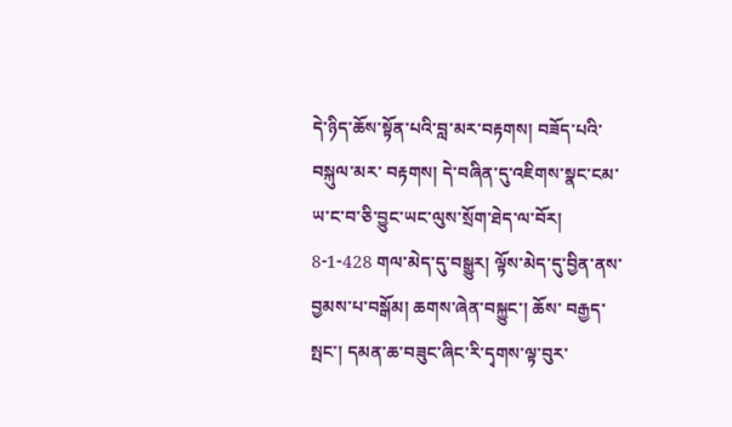དེ་ཉིད་ཆོས་སྟོན་པའི་བླ་མར་བརྟགས། བཟོད་པའི་བསྐུལ་མར་ བརྟགས། དེ་བཞིན་དུ་འཇིགས་སྣང་ངམ་ཡ་ང་བ་ཅི་བྱུང་ཡང་ལུས་སྲོག་ཐེད་ལ་བོར། 8-1-428 གལ་མེད་དུ་བསྒྱུར། ལྟོས་མེད་དུ་བྱིན་ནས་བྱམས་པ་བསྒོམ། ཆགས་ཞེན་བསྐྱུང་། ཆོས་ བརྒྱད་སྤང་། དམན་ཆ་བཟུང་ཞིང་རི་དྭགས་ལྟ་བུར་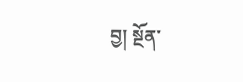བྱ། སྔོན་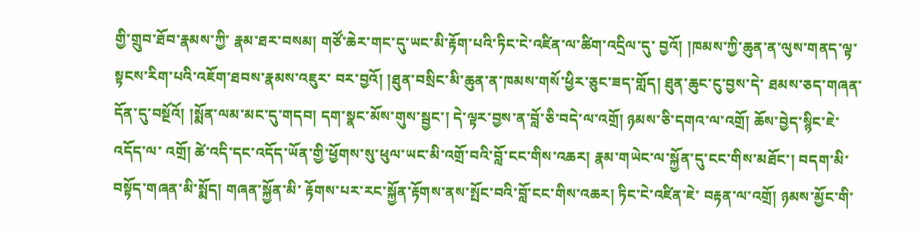གྱི་གྲུབ་ཐོབ་རྣམས་ཀྱི་ རྣམ་ཐར་བསམ། གཙོ་ཆེར་གང་དུ་ཡང་མི་རྟོག་པའི་ཏིང་ངེ་འཛིན་ལ་ཚིག་འདྲིལ་དུ་ བྱའོ། །ཁམས་ཀྱི་ཆུན་ན་ལུས་གནད་ལྟ་སྟངས་རིག་པའི་འཇོག་ཐབས་རྣམས་འཇུར་ བར་བྱའོ། །ཐུན་བསྲིང་མི་ཆུན་ན་ཁམས་གསོ་ཕྱིར་ཅུང་ཟད་གློད། ཐུན་ཆུང་ངུ་བྱས་དེ་ ཐམས་ཅད་གཞན་དོན་དུ་བསྔོའོ། །སྨོན་ལམ་མང་དུ་གདབ། དག་སྣང་མོས་གུས་སྦྱང་། དེ་ལྟར་བྱས་ན་བློ་ཅི་བདེ་ལ་འགྲོ། ཉམས་ཅི་དགའ་ལ་འགྲོ། ཆོས་བྱེད་སྙིང་ཇེ་འདོད་ལ་ འགྲོ། ཚེ་འདི་དང་འདོད་ཡོན་གྱི་ཕྱོགས་སུ་ཕུལ་ཡང་མི་འགྲོ་བའི་བློ་ངང་གིས་འཆར། རྣམ་གཡེང་ལ་སྐྱོན་དུ་ངང་གིས་མཐོང་། བདག་མི་བསྟོད་གཞན་མི་སྨོད། གཞན་སྐྱོན་མི་ རྟོགས་པར་རང་སྐྱོན་རྟོགས་ནས་སྤོང་བའི་བློ་ངང་གིས་འཆར། ཏིང་ངེ་འཛིན་ཇེ་ བརྟན་ལ་འགྲོ། ཉམས་མྱོང་གི་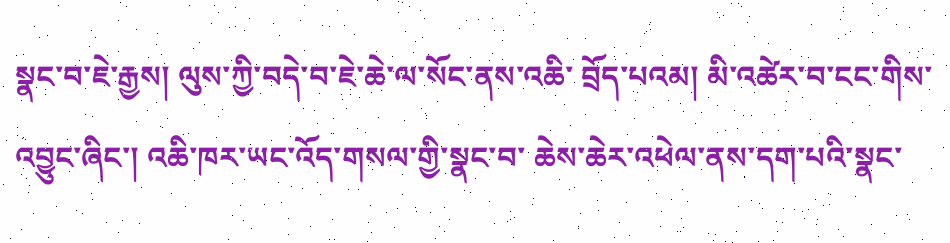སྣང་བ་ཇེ་རྒྱས། ལུས་ཀྱི་བདེ་བ་ཇེ་ཆེ་ལ་སོང་ནས་འཆི་ བྲོད་པའམ། མི་འཚེར་བ་ངང་གིས་འབྱུང་ཞིང་། འཆི་ཁར་ཡང་འོད་གསལ་གྱི་སྣང་བ་ ཆེས་ཆེར་འཕེལ་ནས་དག་པའི་སྣང་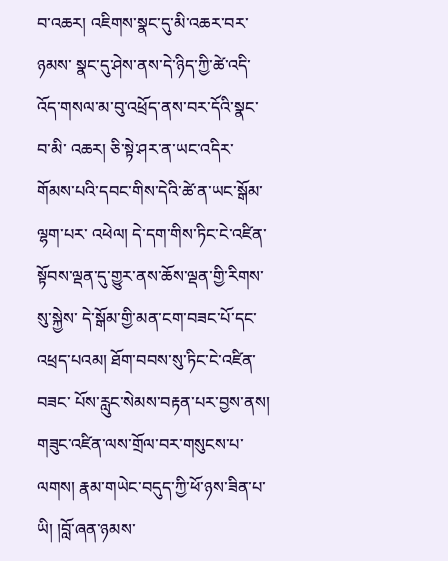བ་འཆར། འཇིགས་སྣང་དུ་མི་འཆར་བར་ཉམས་ སྣང་དུ་ཤེས་ནས་དེ་ཉིད་ཀྱི་ཚེ་འདི་འོད་གསལ་མ་བུ་འཕྲོད་ནས་བར་དོའི་སྣང་བ་མི་ འཆར། ཅི་སྟེ་ཤར་ན་ཡང་འདིར་གོམས་པའི་དབང་གིས་དེའི་ཚེ་ན་ཡང་སྒོམ་ལྷག་པར་ འཕེལ། དེ་དག་གིས་ཏིང་ངེ་འཛིན་སྟོབས་ལྡན་དུ་གྱུར་ནས་ཆོས་ལྡན་གྱི་རིགས་སུ་སྐྱེས་ དེ་སྒོམ་གྱི་མན་ངག་བཟང་པོ་དང་འཕྲད་པའམ། ཐོག་བབས་སུ་ཏིང་ངེ་འཛིན་བཟང་ པོས་རླུང་སེམས་བརྟན་པར་བྱས་ནས། གཟུང་འཛིན་ལས་གྲོལ་བར་གསུངས་པ་ལགས། རྣམ་གཡེང་བདུད་ཀྱི་ཕོ་ཉས་ཟིན་པ་ཡི། །བློ་ཞན་ཉམས་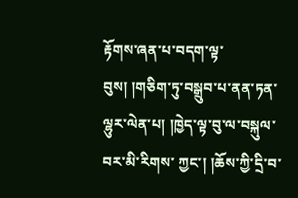རྟོགས་ཞན་པ་བདག་ལྟ་ བུས། །གཅིག་ཏུ་བསྒྲུབ་པ་ནན་ཏན་ལྷུར་ལེན་པ། །ཁྱེད་ལྟ་བུ་ལ་བསྐུལ་བར་མི་རིགས་ ཀྱང་། །ཆོས་ཀྱི་དྲི་བ་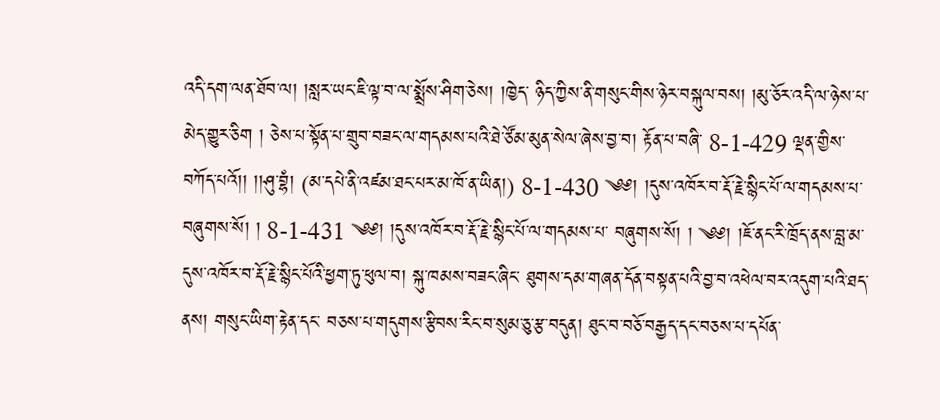འདི་དག་ལན་ཐོབ་ལ། །སླར་ཡང་ཇི་ལྟ་བ་ལ་སྨྲོས་ཤིག་ཅེས། །ཁྱེད་ ཉིད་ཀྱིས་ནི་གསུང་གིས་ཉེར་བསྐུལ་བས། །མུ་ཅོར་འདི་ལ་ཉེས་པ་མེད་གྱུར་ཅིག ། ཅེས་པ་སྟོན་པ་གྲུབ་བཟང་ལ་གདམས་པའི་ཐེ་ཙོམ་མུན་སེལ་ཞེས་བྱ་བ། རྟོན་པ་བཞི་ 8-1-429 ལྡན་གྱིས་བཀོད་པའོ།། །།ཤུ་བྷཾ། (མ་དཔེ་ནི་འཛམ་ཐང་པར་མ་ཁོ་ན་ཡིན།) 8-1-430 ༄༅། །དུས་འཁོར་བ་རྡོ་རྗེ་སྙིང་པོ་ལ་གདམས་པ་ བཞུགས་སོ། ། 8-1-431 ༄༅། །དུས་འཁོར་བ་རྡོ་རྗེ་སྙིང་པོ་ལ་གདམས་པ་ བཞུགས་སོ། ། ༄༅། །ཇོ་ནང་རི་ཁྲོད་ནས་བླ་མ་དུས་འཁོར་བ་རྡོ་རྗེ་སྙིང་པོའི་ཕྱག་ཏུ་ཕུལ་བ། སྐུ་ཁམས་བཟང་ཞིང་ ཐུགས་དམ་གཞན་དོན་བསྟན་པའི་བྱ་བ་འཕེལ་བར་འདུག་པའི་ཐད་ནས། གསུང་ཡིག་རྟེན་དང་ བཅས་པ་གདུགས་རྩིབས་རིང་བ་སུམ་ཅུ་རྩ་བདུན། ཐུང་བ་བཅོ་བརྒྱད་དང་བཅས་པ་དཔོན་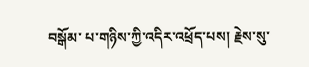བསྒོམ་ པ་གཉིས་ཀྱི་འདིར་འཕྲོད་པས། རྗེས་སུ་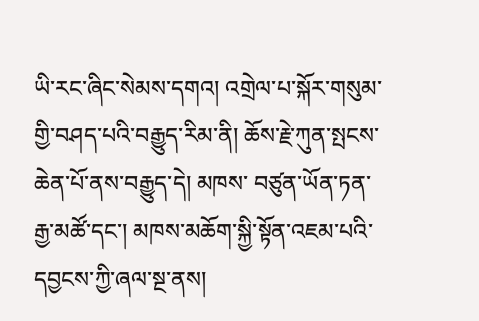ཡི་རང་ཞིང་སེམས་དགའ། འགྲེལ་པ་སྐོར་གསུམ་གྱི་བཤད་པའི་བརྒྱུད་རིམ་ནི། ཆོས་རྗེ་ཀུན་སྤངས་ཆེན་པོ་ནས་བརྒྱུད་དེ། མཁས་ བཙུན་ཡོན་ཏན་རྒྱ་མཚོ་དང་། མཁས་མཆོག་སྐྱི་སྟོན་འཇམ་པའི་དབྱངས་ཀྱི་ཞལ་སྔ་ནས།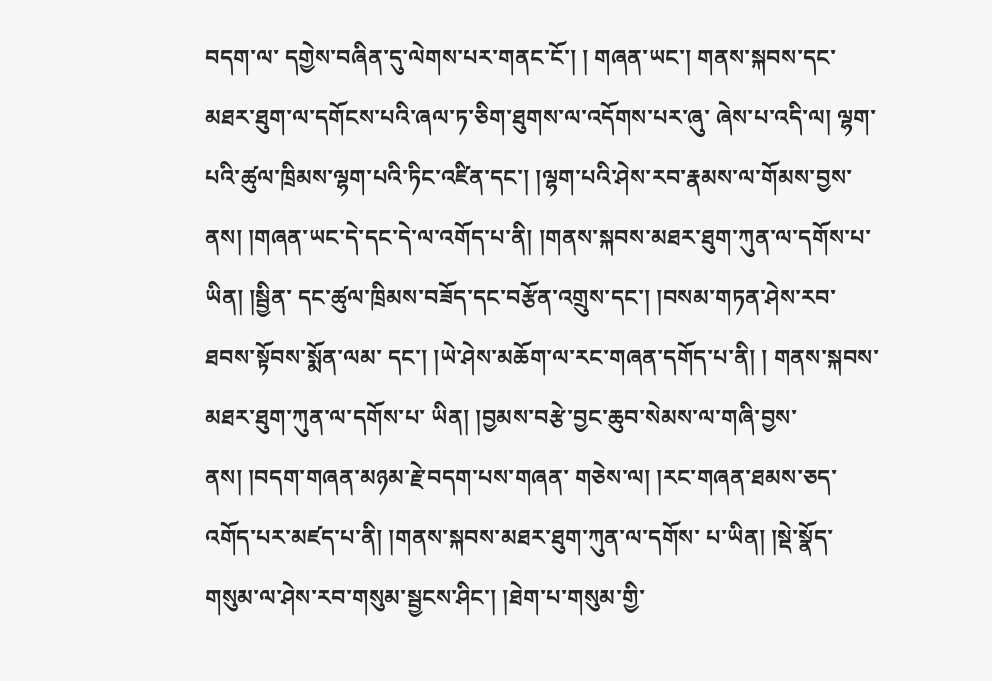བདག་ལ་ དགྱེས་བཞིན་དུ་ལེགས་པར་གནང་ངོ་། ། གཞན་ཡང་། གནས་སྐབས་དང་མཐར་ཐུག་ལ་དགོངས་པའི་ཞལ་ཏ་ཅིག་ཐུགས་ལ་འདོགས་པར་ཞུ་ ཞེས་པ་འདི་ལ། ལྷག་པའི་ཚུལ་ཁྲིམས་ལྷག་པའི་ཏིང་འཛིན་དང་། །ལྷག་པའི་ཤེས་རབ་རྣམས་ལ་གོམས་བྱས་ ནས། །གཞན་ཡང་དེ་དང་དེ་ལ་འགོད་པ་ནི། །གནས་སྐབས་མཐར་ཐུག་ཀུན་ལ་དགོས་པ་ཡིན། །སྦྱིན་ དང་ཚུལ་ཁྲིམས་བཟོད་དང་བརྩོན་འགྲུས་དང་། །བསམ་གཏན་ཤེས་རབ་ཐབས་སྟོབས་སྨོན་ལམ་ དང་། །ཡེ་ཤེས་མཆོག་ལ་རང་གཞན་དགོད་པ་ནི། ། གནས་སྐབས་མཐར་ཐུག་ཀུན་ལ་དགོས་པ་ ཡིན། །བྱམས་བརྩེ་བྱང་ཆུབ་སེམས་ལ་གཞི་བྱས་ནས། །བདག་གཞན་མཉམ་རྗེ་བདག་པས་གཞན་ གཅེས་ལ། །རང་གཞན་ཐམས་ཅད་འགོད་པར་མཛད་པ་ནི། །གནས་སྐབས་མཐར་ཐུག་ཀུན་ལ་དགོས་ པ་ཡིན། །སྡེ་སྣོད་གསུམ་ལ་ཤེས་རབ་གསུམ་སྦྱངས་ཤིང་། །ཐེག་པ་གསུམ་གྱི་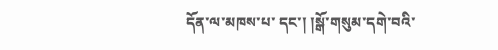དོན་ལ་མཁས་པ་ དང་། །སྒོ་གསུམ་དགེ་བའི་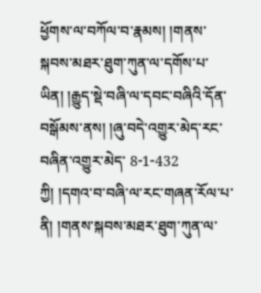ཕྱོགས་ལ་བཀོལ་བ་རྣམས། །གནས་སྐབས་མཐར་ཐུག་ཀུན་ལ་དགོས་པ་ ཡིན། །རྒྱུད་སྡེ་བཞི་ལ་དབང་བཞིའི་དོན་བསྒོམས་ནས། །ཞུ་བདེ་འགྱུར་མེད་རང་བཞིན་འགྱུར་མེད་ 8-1-432 ཀྱི། །དགའ་བ་བཞི་ལ་རང་གཞན་རོལ་པ་ནི། །གནས་སྐབས་མཐར་ཐུག་ཀུན་ལ་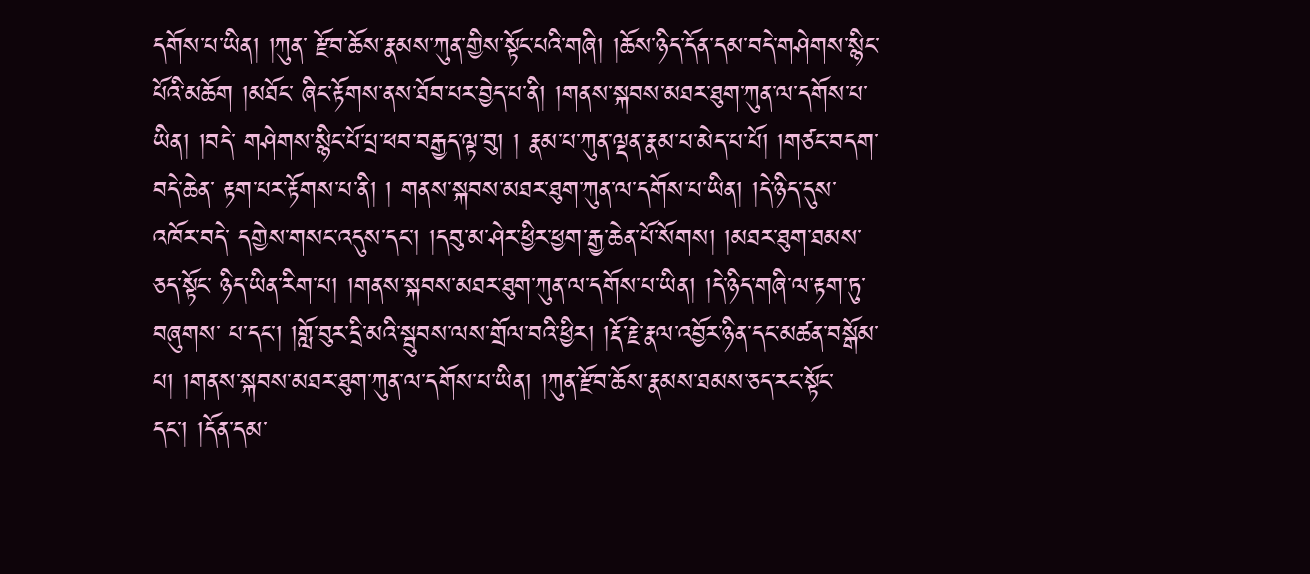དགོས་པ་ཡིན། །ཀུན་ རྫོབ་ཆོས་རྣམས་ཀུན་གྱིས་སྟོང་པའི་གཞི། །ཆོས་ཉིད་དོན་དམ་བདེ་གཤེགས་སྙིང་པོའི་མཆོག །མཐོང་ ཞིང་རྟོགས་ནས་ཐོབ་པར་བྱེད་པ་ནི། །གནས་སྐབས་མཐར་ཐུག་ཀུན་ལ་དགོས་པ་ཡིན། །བདེ་ གཤེགས་སྙིང་པོ་པྲ་ཕབ་བརྒྱད་ལྟ་བུ། ། རྣམ་པ་ཀུན་ལྡན་རྣམ་པ་མེད་པ་པོ། །གཙང་བདག་བདེ་ཆེན་ རྟག་པར་རྟོགས་པ་ནི། ། གནས་སྐབས་མཐར་ཐུག་ཀུན་ལ་དགོས་པ་ཡིན། །དེ་ཉིད་དུས་འཁོར་བདེ་ དགྱེས་གསང་འདུས་དང་། །དབུ་མ་ཤེར་ཕྱིར་ཕྱག་རྒྱ་ཆེན་པོ་སོགས། །མཐར་ཐུག་ཐམས་ཅད་སྟོང་ ཉིད་ཡིན་རིག་པ། །གནས་སྐབས་མཐར་ཐུག་ཀུན་ལ་དགོས་པ་ཡིན། །དེ་ཉིད་གཞི་ལ་རྟག་ཏུ་བཞུགས་ པ་དང་། །གློ་བུར་དྲི་མའི་སྦུབས་ལས་གྲོལ་བའི་ཕྱིར། །རྡོ་རྗེ་རྣལ་འབྱོར་ཉིན་དང་མཚན་བསྒོམ་ པ། །གནས་སྐབས་མཐར་ཐུག་ཀུན་ལ་དགོས་པ་ཡིན། །ཀུན་རྫོབ་ཆོས་རྣམས་ཐམས་ཅད་རང་སྟོང་ དང་། །དོན་དམ་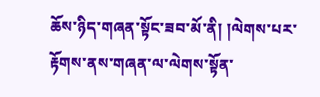ཆོས་ཉིད་གཞན་སྟོང་ཟབ་མོ་ནི། །ལེགས་པར་རྟོགས་ནས་གཞན་ལ་ལེགས་སྟོན་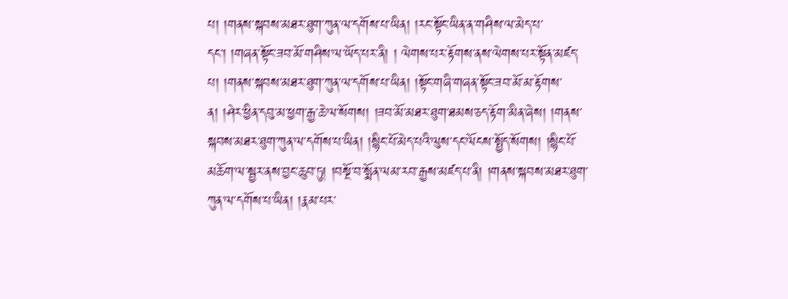པ། །གནས་སྐབས་མཐར་ཐུག་ཀུན་ལ་དགོས་པ་ཡིན། །རང་སྟོང་ཡིན་ན་གཤིས་ལ་མེད་པ་ དང་། །གཞན་སྟོང་ཟབ་མོ་གཤིས་ལ་ཡོད་པར་ནི། ། ལེགས་པར་རྟོགས་ནས་ལེགས་པར་སྟོན་མཛད་ པ། །གནས་སྐབས་མཐར་ཐུག་ཀུན་ལ་དགོས་པ་ཡིན། །སྟོང་གཞི་གཞན་སྟོང་ཟབ་མོ་མ་རྟོགས་ ན། །ཤེར་ཕྱིན་དབུ་མ་ཕྱག་རྒྱ་ཆེ་ལ་སོགས། །ཟབ་མོ་མཐར་ཐུག་ཐམས་ཅད་རྟོག་མིན་ཞེས། །གནས་ སྐབས་མཐར་ཐུག་ཀུན་ལ་དགོས་པ་ཡིན། །སྙིང་པོ་མེད་པའི་ལུས་དང་ལོངས་སྤྱོད་སོགས། །སྙིང་པོ་ མཆོག་ལ་སྦྱར་ནས་བྱང་ཆུབ་ཏུ། །བསྔོ་བ་སྨོན་ལམ་རབ་རྒྱས་མཛད་པ་ནི། །གནས་སྐབས་མཐར་ཐུག་ ཀུན་ལ་དགོས་པ་ཡིན། །རྣམ་པར་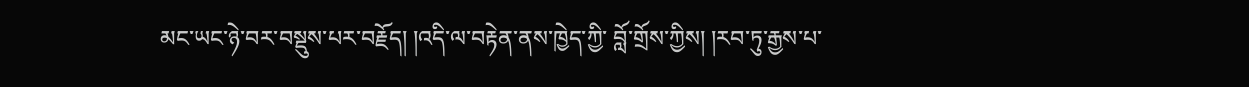མང་ཡང་ཉེ་བར་བསྡུས་པར་བརྗོད། །འདི་ལ་བརྟེན་ནས་ཁྱེད་ཀྱི་ བློ་གྲོས་ཀྱིས། །རབ་ཏུ་རྒྱས་པ་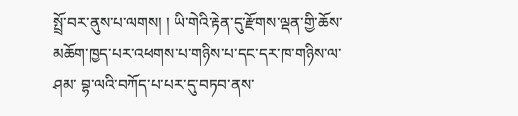སྤྲོ་བར་ནུས་པ་ལགས། ། ཡི་གེའི་རྟེན་དུ་རྫོགས་ལྡན་གྱི་ཆོས་མཆོག་ཁྱད་པར་འཕགས་པ་གཉིས་པ་དང་དར་ཁ་གཉིས་ལ་ཤམ་ བྷ་ལའི་བཀོད་པ་པར་དུ་བཏབ་ནས་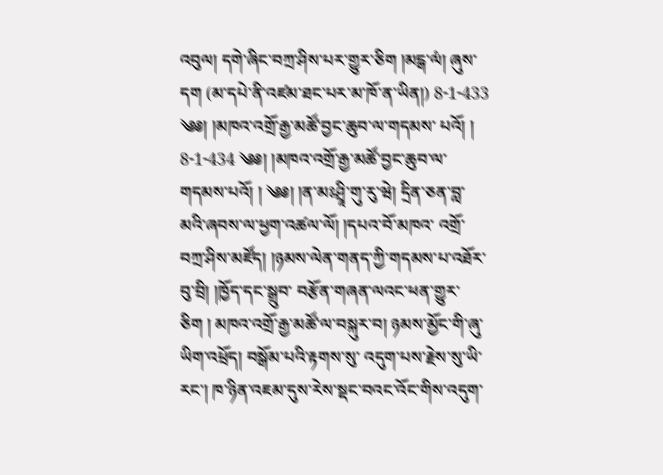འབུལ། དགེ་ཞིང་བཀྲ་ཤིས་པར་གྱུར་ཅིག །མངྒ་ལཾ། ཞུས་དག (མ་དཔེ་ནི་འཛམ་ཐང་པར་མ་ཁོ་ན་ཡིན།) 8-1-433 ༄༅། །མཁའ་འགྲོ་རྒྱ་མཚོ་བྱང་ཆུབ་ལ་གདམས་ པའོ། ། 8-1-434 ༄༅། །མཁའ་འགྲོ་རྒྱ་མཚོ་བྱང་ཆུབ་ལ་གདམས་པའོ། ། ༄༅། །ན་མཿཤྲཱི་གུ་རུ་ཝེ། དྲིན་ཅན་བླ་མའི་ཞབས་ལ་ཕྱག་འཚལ་ལོ། །དཔའ་བོ་མཁའ་ འགྲོ་བཀྲ་ཤིས་མཛོད། །ཉམས་ལེན་གནད་ཀྱི་གདམས་པ་འཐོར་བུ་བྲི། །ཁྱོད་དང་སྒྲུབ་ བརྩོན་གཞན་ལའང་ཕན་གྱུར་ཅིག ། མཁའ་འགྲོ་རྒྱ་མཚོ་ལ་བསྐུར་བ། ཉམས་མྱོང་གི་ཞུ་ཡིག་འཕྲོད། བསྒོམ་པའི་རྟགས་སུ་ འདུག་པས་རྗེས་སུ་ཡི་རང་། ཁ་ཉིན་འཇམ་དུས་རེས་སྡང་བའང་འོང་གིས་འདུག་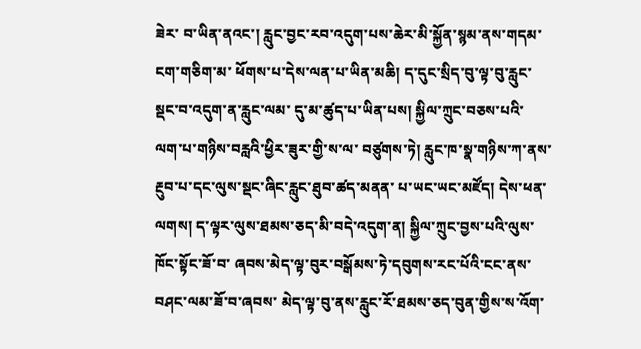ཟེར་ བ་ཡིན་ནའང་། རླུང་བྱང་རབ་འདུག་པས་ཆེར་མི་སྐྱོན་སྙམ་ནས་གདམ་ངག་གཅིག་མ་ ཕོགས་པ་དེས་ལན་པ་ཡིན་མཆི། ད་དུང་སྲིད་བུ་ལྟ་བུ་རླུང་སྡང་བ་འདུག་ན་རླུང་ལམ་ དུ་མ་ཚུད་པ་ཡིན་པས། སྐྱིལ་ཀྲུང་བཅས་པའི་ལག་པ་གཉིས་བརླའི་ཕྱིར་ཟུར་གྱི་ས་ལ་ བཙུགས་ཏེ། རླུང་ཁ་སྣ་གཉིས་ཀ་ནས་རྔུབ་པ་དང་ལུས་སྡང་ཞིང་རླུང་ཐུབ་ཚད་མནན་ པ་ཡང་ཡང་མཛོད། དེས་ཕན་ལགས། ད་ལྟར་ལུས་ཐམས་ཅད་མི་བདེ་འདུག་ན། སྐྱིལ་ཀྲུང་བྱས་པའི་ལུས་ཁོང་སྟོང་ཟོ་བ་ ཞབས་མེད་ལྟ་བུར་བསྒོམས་ཏེ་དབུགས་རང་པོའི་ངང་ནས་བཤང་ལམ་ཟོ་བ་ཞབས་ མེད་ལྟ་བུ་ནས་རླུང་རོ་ཐམས་ཅད་བུན་གྱིས་ས་འོག་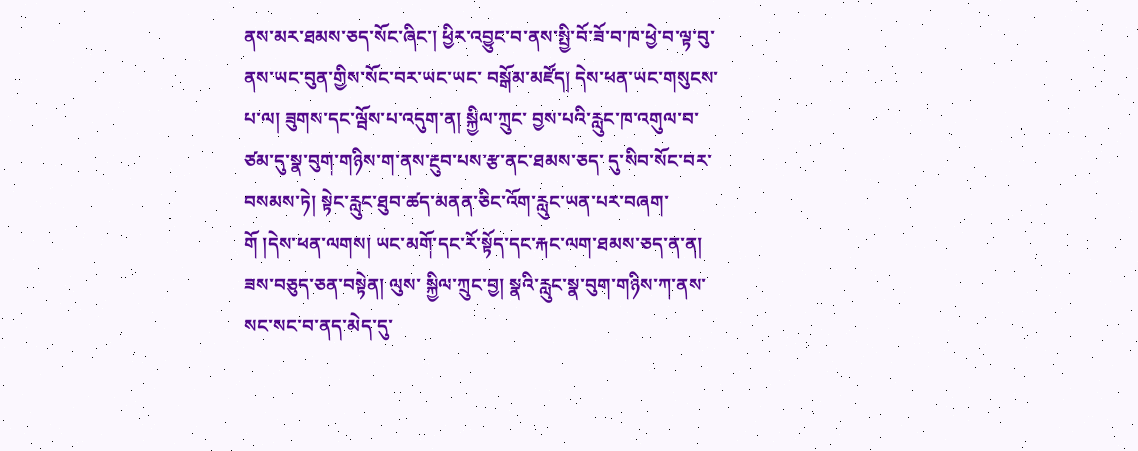ནས་མར་ཐམས་ཅད་སོང་ཞིང་། ཕྱིར་འབྱུང་བ་ནས་སྤྱི་བོ་ཟོ་བ་ཁ་ཕྱེ་བ་ལྟ་བུ་ནས་ཡང་བུན་གྱིས་སོང་བར་ཡང་ཡང་ བསྒོམ་མཛོད། དེས་ཕན་ཡང་གསུངས་པ་ལ། ཟུགས་དང་ལྦོས་པ་འདུག་ན། སྐྱིལ་ཀྲུང་ བྱས་པའི་རླུང་ཁ་འགུལ་བ་ཙམ་དུ་སྣ་བུག་གཉིས་ག་ནས་རྔུབ་པས་རྩ་ནང་ཐམས་ཅད་ དུ་སིབ་སོང་བར་བསམས་ཏེ། སྟེང་རླུང་ཐུབ་ཚད་མནན་ཅིང་འོག་རླུང་ཡན་པར་བཞག་ གོ །དེས་ཕན་ལགས། ཡང་མགོ་དང་རོ་སྟོད་དང་རྐང་ལག་ཐམས་ཅད་ན་ན། ཟས་བཅུད་ཅན་བསྟེན། ལུས་ སྐྱིལ་ཀྲུང་བྱ། སྣའི་རླུང་སྣ་བུག་གཉིས་ཀ་ནས་སང་སང་བ་ནད་མེད་དུ་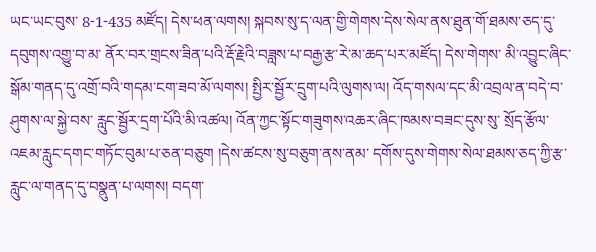ཡང་ཡང་བུས་ 8-1-435 མཛོད། དེས་ཕན་ལགས། སྐབས་སུ་ད་ལན་གྱི་གེགས་དེས་སེལ་ནས་ཐུན་གོ་ཐམས་ཅད་དུ་དབུགས་འགྱུ་བ་མ་ ནོར་བར་གྲངས་ཟིན་པའི་རྡོ་རྗེའི་བཟླས་པ་བརྒྱ་རྩ་རེ་མ་ཆད་པར་མཛོད། དེས་གེགས་ མི་འབྱུང་ཞིང་སྒོམ་གནད་དུ་འགྲོ་བའི་གདམ་ངག་ཟབ་མོ་ལགས། སྤྱིར་སྦྱོར་དྲུག་པའི་ལུགས་ལ། འོད་གསལ་དང་མི་འབྲལ་ན་བདེ་བ་ཤུགས་ལ་སྐྱེ་བས་ རླུང་སྦྱོར་དྲག་པོའི་མི་འཚལ། འོན་ཀྱང་སྟོང་གཟུགས་འཆར་ཞིང་ཁམས་བཟང་དུས་སུ་ སྲོད་རྩོལ་འཇམ་རླུང་དགང་གཏོང་བུམ་པ་ཅན་བཅུག །དེས་ཚངས་སུ་བཅུག་ནས་ནམ་ དགོས་དུས་གེགས་སེལ་ཐམས་ཅད་ཀྱི་རྩ་རླུང་ལ་གནད་དུ་བསྣུན་པ་ལགས། བདག་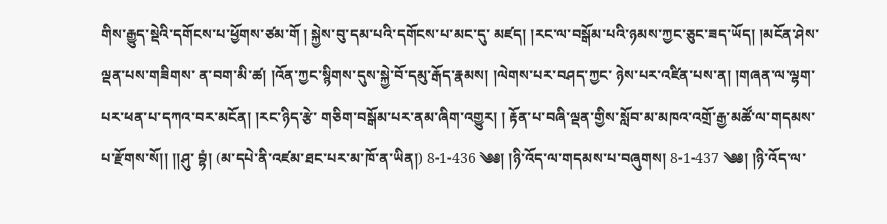གིས་རྒྱུད་སྡེའི་དགོངས་པ་ཕྱོགས་ཙམ་གོ ། སྐྱེས་བུ་དམ་པའི་དགོངས་པ་མང་དུ་ མཛད། །རང་ལ་བསྒོམ་པའི་ཉམས་ཀྱང་ཅུང་ཟད་ཡོད། །མངོན་ཤེས་ལྡན་པས་གཟིགས་ ན་བག་མི་ཚ། །འོན་ཀྱང་སྙིགས་དུས་སྐྱེ་བོ་དམུ་རྒོད་རྣམས། །ལེགས་པར་བཤད་ཀྱང་ ཉེས་པར་འཛིན་པས་ན། །གཞན་ལ་ལྷག་པར་ཕན་པ་དཀའ་བར་མངོན། །རང་ཉིད་རྩེ་ གཅིག་བསྒོམ་པར་ནམ་ཞིག་འགྱུར། ། རྟོན་པ་བཞི་ལྡན་གྱིས་སློབ་མ་མཁའ་འགྲོ་རྒྱ་མཚོ་ལ་གདམས་པ་རྫོགས་སོ།། །།ཤུ་ བྷཾ། (མ་དཔེ་ནི་འཛམ་ཐང་པར་མ་ཁོ་ན་ཡིན།) 8-1-436 ༄༅། །ཉི་འོད་ལ་གདམས་པ་བཞུགས། 8-1-437 ༄༅། །ཉི་འོད་ལ་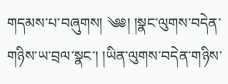གདམས་པ་བཞུགས། ༄༅། །སྣང་ལུགས་བདེན་གཉིས་ཡ་བྲལ་སྣང་། །ཡིན་ལུགས་བདེན་གཉིས་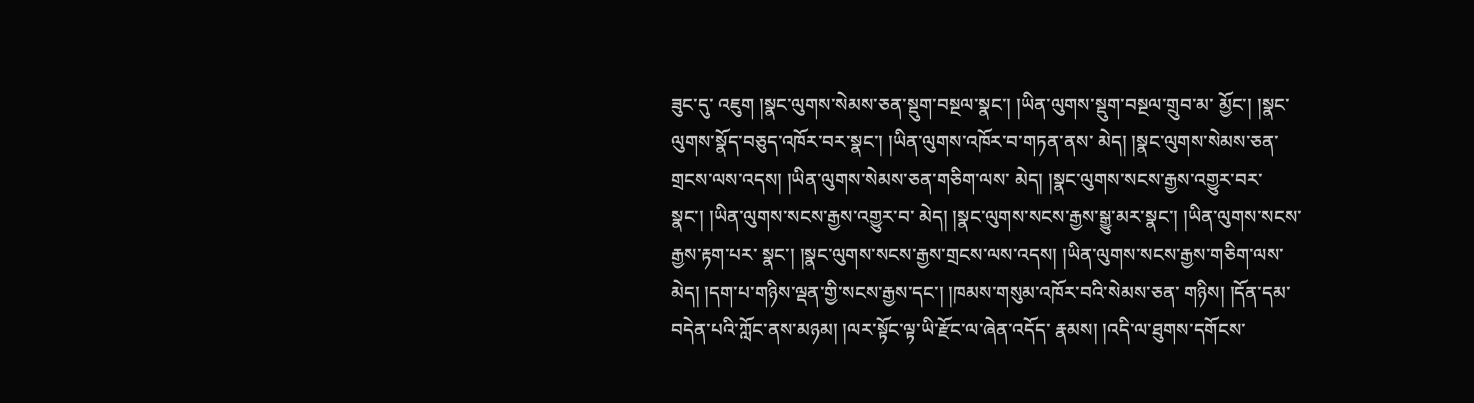ཟུང་དུ་ འཇུག །སྣང་ལུགས་སེམས་ཅན་སྡུག་བསྔལ་སྣང་། །ཡིན་ལུགས་སྡུག་བསྔལ་གྲུབ་མ་ མྱོང་། །སྣང་ལུགས་སྣོད་བཅུད་འཁོར་བར་སྣང་། །ཡིན་ལུགས་འཁོར་བ་གཏན་ནས་ མེད། །སྣང་ལུགས་སེམས་ཅན་གྲངས་ལས་འདས། །ཡིན་ལུགས་སེམས་ཅན་གཅིག་ལས་ མེད། །སྣང་ལུགས་སངས་རྒྱས་འགྱུར་བར་སྣང་། །ཡིན་ལུགས་སངས་རྒྱས་འགྱུར་བ་ མེད། །སྣང་ལུགས་སངས་རྒྱས་སྒྱུ་མར་སྣང་། །ཡིན་ལུགས་སངས་རྒྱས་རྟག་པར་ སྣང་། །སྣང་ལུགས་སངས་རྒྱས་གྲངས་ལས་འདས། །ཡིན་ལུགས་སངས་རྒྱས་གཅིག་ལས་ མེད། །དག་པ་གཉིས་ལྡན་གྱི་སངས་རྒྱས་དང་། །ཁམས་གསུམ་འཁོར་བའི་སེམས་ཅན་ གཉིས། །དོན་དམ་བདེན་པའི་ཀློང་ནས་མཉམ། །ལར་སྟོང་ལྟ་ཡི་རྫོང་ལ་ཞེན་འདོད་ རྣམས། །འདི་ལ་ཐུགས་དགོངས་